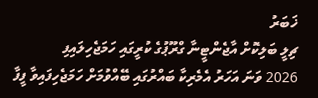ޚަބަރު
ޗިލީ ބަލިކޮށް އާޖެންޓީނާ ގްރޫޕުގެ ކުރީގައި ހަމަޖެހިލައިފި
2026 ވަނަ އަހަރު އެމެރިކާ ބައްރުގައި ބޭއްވުމަށް ހަމަޖެހިފައިވާ ފީފާ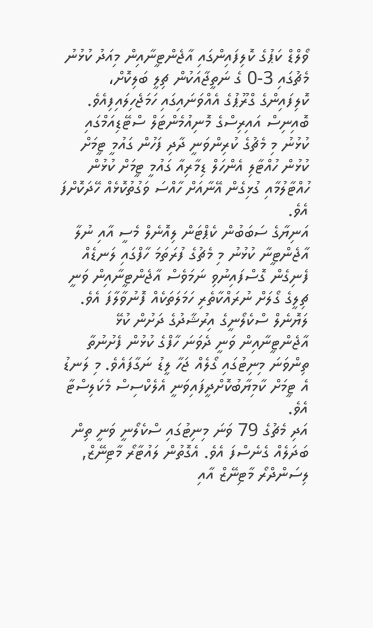ވޯލްޑް ކަޕުގެ ކޮލިފައިންގައި އާޖެންޓީނާއިން މިއަދު ކުޅުނު މެޗުގައި 3-0 ގެ ނަތީޖާއަކުން ޗިލީ ބަލިކޮށް، ކޮލިފައިންގެ ގްރޫޕުގެ އެއްވަނައިގައި ހަމަޖެހިލައިފިއެވެ.
ބޮއިނިސް އައިރިސްގެ މޮނިއުމެންޓަލް ސްޓޭޑިއަމްގައި ކުޅުނު މި މެޗުގެ ކުރިންވަނީ ދާދި ފަހުން ގައުމީ ޓީމަށް ކުޅުން ހުއްޓާލި އެންހަލް ޑިމާރިއާ ގައުމީ ޓީމަށް ކުޅުން ހުއްޓާލުމާއި ގުޅިގެން އޭނާއަށް ހާއްސަ ވަގުތުކޮޅެއް ހޭދަކޮށްފަ އެވެ.
އަނިޔާގެ ސަބަބުން ކެޕްޓަން ލިއޮނެލް މެސީ އާއި ނުލާ އާޖެންޓީނާ ކުޅުނު މި މެޗުގެ ފުރަތަމަ ހާފްގައި ލަނޑެއް ފެނިގެން ގޮސްފައިނުވި ނަމަވެސް އާޖެންޓީނާއިން ވަނީ ޗިލީގެ ގޯލަށް ނުރައްކާތެރި ހަމަލަތަކެއް ފޮނުވާލާފަ އެވެ.
ލަޔޮނެލް ސްކެލޯނީގެ އިރުޝާދުގެ ދަށުން ކުޅޭ އާޖެންޓީނާއިން ވަނީ ދެވަނަ ހާފްގެ ކުޅުން ފެށުނުތާ ތިންވަނަ މިނިޓުގައި ގޯލެއް ޖަހާ ލީޑު ނަގާފައެވެ. މި ލަނޑު އެ ޓީމަށް ކާމިޔާބުކޮށްދީފައިވަނީ އެލެކްސިސް މެކަލިސްޓާ އެވެ.
އަދި މެޗުގެ 79 ވަނަ މިނިޓުގައި ސްކެލޯނީ ވަނީ ތިން ބަދަލެއް ގެނެސްފަ އެވެ. އެގޮތުން ލައުޓާރޯ މާޓިނޭޒް, ލިސަންދްރޯ މާޓިނޭޒް އާއި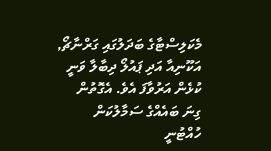މެކަލިސްޓާގެ ބަދަލުގައި ގަރްނާޗޯ, އަކޫނިއާ އަދި ޕައުލޯ ދިބާލާ ވަނީ ކުޅެން އަރުވާފަ އެވެ. އެގޮތުން ގިނަ ބައެއްގެ ސަމާލުކަން ހުއްޓުނީ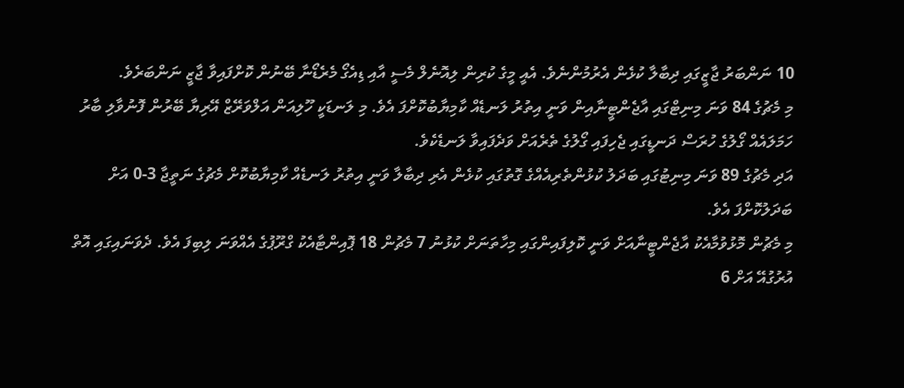10 ނަންބަރު ޖާޒީގައި ދިބާލާ ކުޅެން އެރުމުންނެވެ. އެއީ މީގެ ކުރިން ލިއޮނެލް މެސީ އާއި ޑިއެގޯ މެރެޑޯނާ ބޭނުން ކޮށްފައިވާ ޖާޒީ ނަންބަރެވެ.
މި މެޗުގެ 84 ވަނަ މިނިޓްގައި އާޖެންޓީނާއިން ވަނީ އިތުރު ލަނޑެއް ކާމިޔާބުކޮށްފަ އެވެ. މި ލަނޑަކީ ހޫލިއަން އަލްވަރޭޒް އޭރިޔާ ބޭރުން ފޮނުވާލި ބާރު ހަމަލައެއް ގޯލުގެ ހުރަސް ދަނޑީގައި ޖެހިފައި ގޯލުގެ ތެރެއަށް ވަދެފައިވާ ލަނޑެކެވެ.
އަދި މެޗުގެ 89 ވަނަ މިނިޓުގައި ބަދަލު ކުޅުންތެރިއެއްގެ ގޮތުގައި ކުޅެން އެރި ދިބާލާ ވަނީ އިތުރު ލަނޑެއް ކާމިޔާބުކޮށް މެޗުގެ ނަތީޖާ 3-0 އަށް ބަދަލުކޮށްފަ އެވެ.
މި މެޗުން މޮޅުވުމާއެކު އާޖެންޓީނާއަށް ވަނީ ކޮލިފައިންގައި މިހާތަނަށް ކުޅުނު 7 މެޗުން 18 ޕޮއިންޓާއެކު ގްރޫޕުގެ އެއްވަނަ ލިބިފަ އެވެ. ދެވަނައިގައި އޮތް އުރުގުއޭ އަށް 6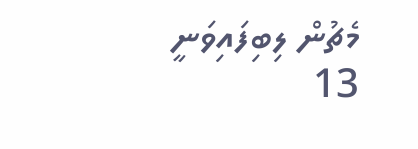މެޗުން ލިބިފައިވަނީ 13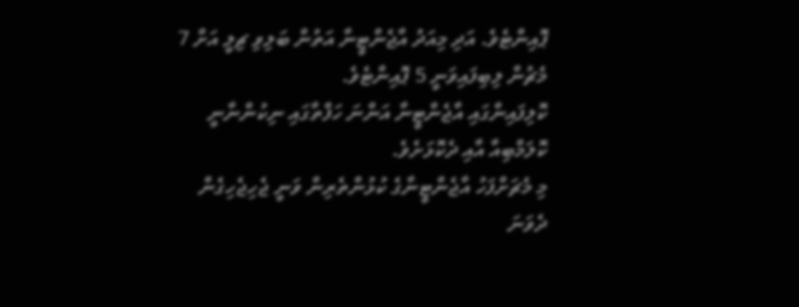ޕޮއިންޓެވެ. އަދި މިއަދު އާޖެންޓީނާ އަތުން ބަލިވި ޗިލީ އަށް 7 މެޗުން ލިބިފައިވަނީ 5 ޕޮއިންޓެވެ.
ކޮލިފައިންގައި އާޖެންޓީނާ އަންނަ ހަފްތާގައި ނިކުންނާނީ ކޮލަމްބިއާ އާއި ދެކޮޅަށެވެ.
މި މެޗަށްފަހު އާޖެންޓީނާގެ ކުޅުންތެރިން ވަނީ ޖެހިޖެހިގެން ދެވަނަ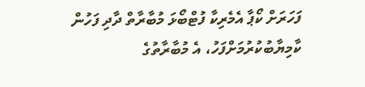ފަހަރަށް ކޯޕާ އެމެރިކާ ފުޓްބޯޅަ މުބާރާތް ދާދި ފަހުން ކާމިޔާބުކުރުމަށްފަހު، އެ މުބާރާތުގެ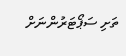ތަށި ސަޕޯޓަރުންނަށް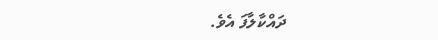ދައްކާލާފަ އެވެ.